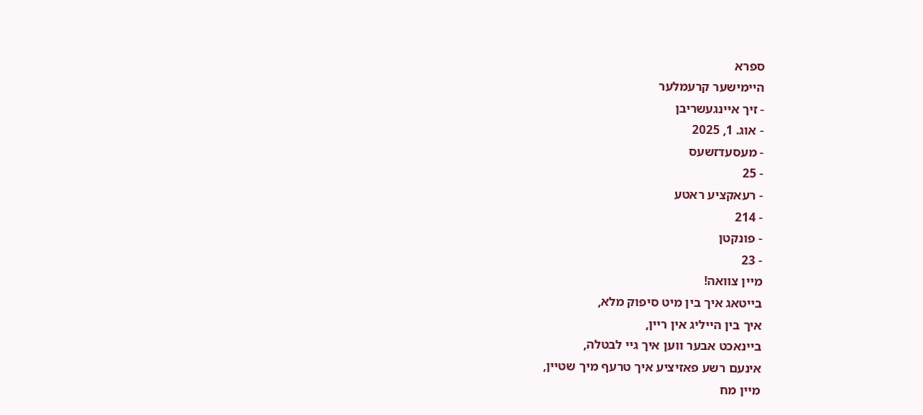ספרא
היימישער קרעמלער
- זיך איינגעשריבן
- אוג. 1, 2025
- מעסעדזשעס
- 25
- רעאקציע ראטע
- 214
- פונקטן
- 23
מיין צוואה!
בייטאג איך בין מיט סיפוק מלא,
איך בין הייליג אין ריין,
ביינאכט אבער ווען איך גיי לבטלה,
אינעם רשע פאזיציע איך טרעף מיך שטיין,
מיין מח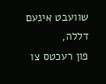שוועבט אינעם דללה,
פון רעכטס צו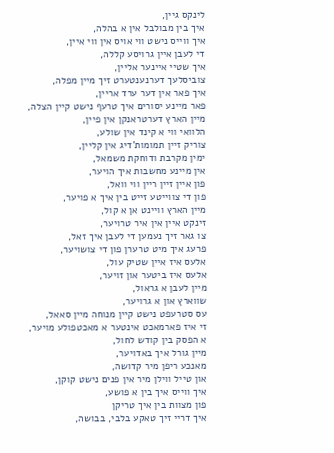לינקס גיין,
איך בין מבולבל אין א בהלה,
איך ווייס נישט ווי אויס אין ווי איין,
די לעבן איין גרויסע קללה,
איך שטיי איינער אליין,
צוביסלעך דערנענטערט זיך מיין מפלה,
איך פאר אין דער ערד אריין,
פאר מיינע יסורים איך טרעף נישט קיין הצלה,
מיין הארץ דערטראנקן אין פיין,
הלוואי ווי א קינד אין שולע,
צוריק זיין תמומות'דיג אין קליין,
ימין מקרבת ודוחקת משמאל,
אין מיינע מחשבות איך הויער,
פון איין זיין ריין ווי וואל,
פון די צווייטע זייט בין איך א פויער,
מיין הארץ וויינט אן א קול,
זינקט איין אין איר טרויער,
צו גאר זיך נעמען די לעבן איך זאל,
פרעג איך מיט טרערן פון די צושויער,
אלעס איז איין שטיק עול,
אלעס איז ביטער און זויער,
מיין לעבן א גראול,
שווארץ און א גרויער,
עס סטרעפט נישט קיין מנוחה מיין סאאל,
זי איז פארמאכט אינטער א מאכטפולע מויער,
א הפסק בין קודש לחול,
מיין גורל איך באדויער,
מאנכע ריפן מיר קדושה,
און טייל ווילן מיר אין פנים נישט קוקן,
איך ווייס איך בין א פושע,
פון מצוות בין איך טריקן
איך דריי זיך טאקע בלבי, בבושה,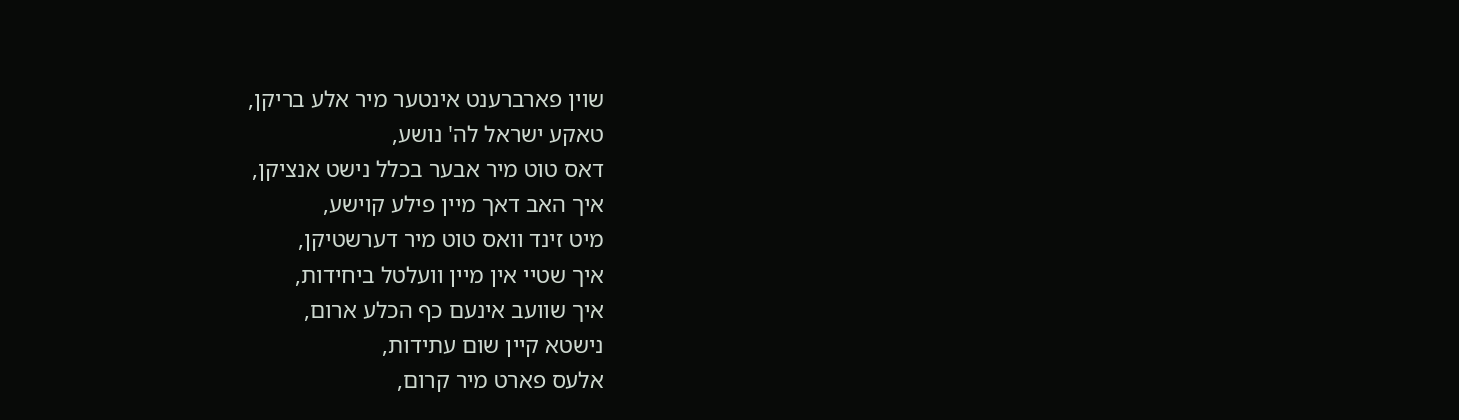שוין פארברענט אינטער מיר אלע בריקן,
טאקע ישראל לה' נושע,
דאס טוט מיר אבער בכלל נישט אנציקן,
איך האב דאך מיין פילע קוישע,
מיט זינד וואס טוט מיר דערשטיקן,
איך שטיי אין מיין וועלטל ביחידות,
איך שוועב אינעם כף הכלע ארום,
נישטא קיין שום עתידות,
אלעס פארט מיר קרום,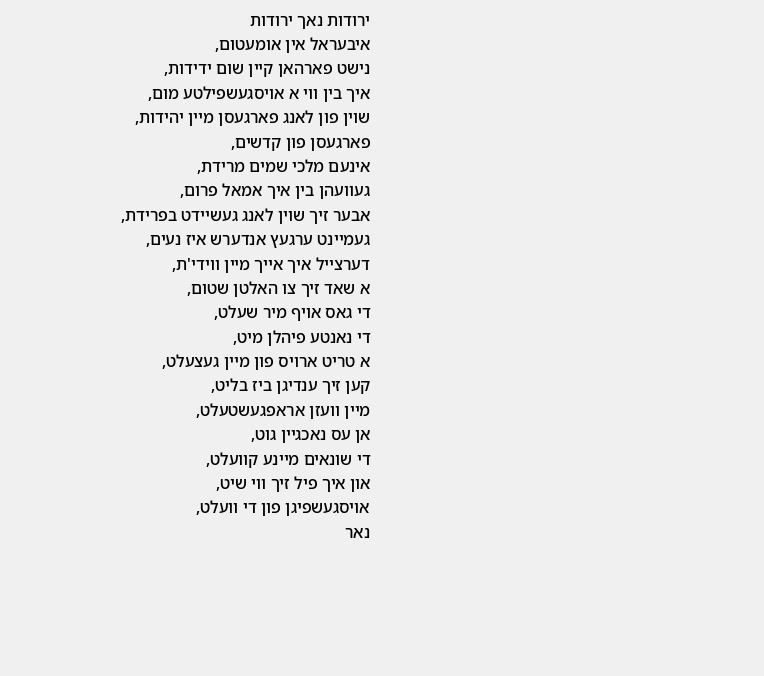ירודות נאך ירודות
איבעראל אין אומעטום,
נישט פארהאן קיין שום ידידות,
איך בין ווי א אויסגעשפילטע מום,
שוין פון לאנג פארגעסן מיין יהידות,
פארגעסן פון קדשים,
אינעם מלכי שמים מרידת,
געוועהן בין איך אמאל פרום,
אבער זיך שוין לאנג געשיידט בפרידת,
געמיינט ערגעץ אנדערש איז נעים,
דערצייל איך אייך מיין ווידי'ת,
א שאד זיך צו האלטן שטום,
די גאס אויף מיר שעלט,
די נאנטע פיהלן מיט,
א טריט ארויס פון מיין געצעלט,
קען זיך ענדיגן ביז בליט,
מיין וועזן אראפגעשטעלט,
אן עס נאכגיין גוט,
די שונאים מיינע קוועלט,
און איך פיל זיך ווי שיט,
אויסגעשפיגן פון די וועלט,
נאר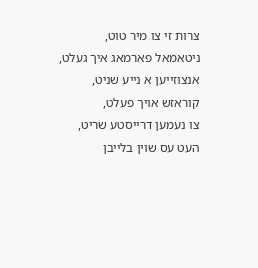צרות זי צו מיר טוט,
ניטאמאל פארמאג איך געלט,
אנצוזייען א נייע שניט,
קוראזש אויך פעלט,
צו נעמען דרייסטע שריט,
העט עס שוין בלייבן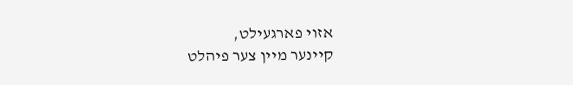אזוי פארגעילט,
קיינער מיין צער פיהלט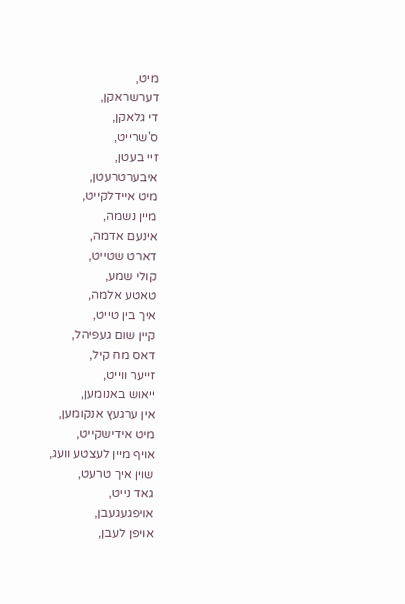מיט,
דערשראקן,
די גלאקן,
ס'שרייט,
זיי בעטן,
איבערטרעטן,
מיט איידלקייט,
מיין נשמה,
אינעם אדמה,
דארט שטייט,
קולי שמע,
טאטע אלמה,
איך בין טייט,
קיין שום געפיהל,
דאס מח קיל,
זייער ווייט,
ייאוש באנומען,
אין ערגעץ אנקומען,
מיט אידישקייט,
אויף מיין לעצטע וועג,
שוין איך טרעט,
גאד נייט,
אויפגעגעבן,
אויפן לעבן,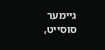גיימער סוסייט,